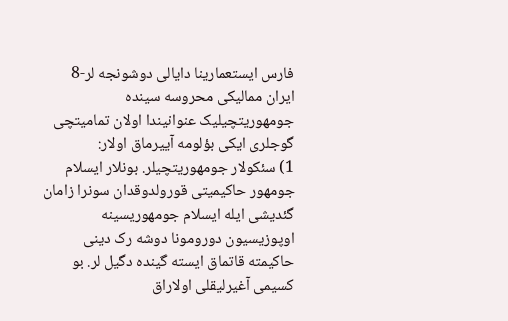فارس ایستعمارینا دایالی دوشونجه لر-8
ایران ممالیکی محروسه سینده جومهوریتچیلیک عنوانیندا اولان تمامیتچی گوجلری ایکی بؤلومه آییرماق اولار:
1) سئکولار جومهوریتچیلر. بونلار ایسلام جومهور حاکیمیتی قورولدوقدان سونرا زامان گئدیشی ایله ایسلام جومهوریسینه اوپوزیسیون دورومونا دوشه رک دینی حاکیمته قاتماق ایسته گینده دگیل لر. بو کسیمی آغیرلیقلی اولاراق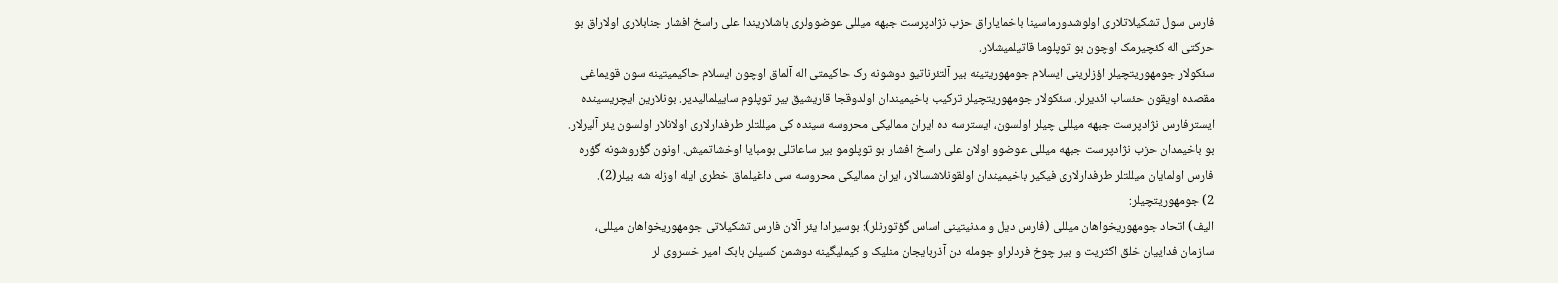فارس سول تشکیلاتلاری اولوشدورماسینا باخمایاراق حزب نژادپرست جبهه میللی عوضوولری باشلاریندا علی راسخ افشار جنابلاری اولاراق بو حرکتی اله کئچیرمک اوچون بو توپلوما قاتیلمیشلار.
سئکولار جومهوریتچیلر اؤزلرینی ایسلام جومهوریتینه بیر آلتئرناتیو دوشونه رک حاکیمتی اله آلماق اوچون ایسلام حاکیمیتینه سون قویماغی مقصده اویقون حئساب ائدیرلر. سئکولار جومهوریتچیلر ترکیب باخیمیندان اولدوقجا قاریشیق بیر توپلوم ساییلمالیدیر. بونلارین ایچریسینده ایسترفارس نژادپرست جبهه میللی چیلر اولسون، ایسترسه ده ایران ممالیکی محروسه سینده کی میللتلر طرفدارلاری اولانلار اولسون یئر آلیرلار. بو باخیمدان حزب نژادپرست جبهه میللی عوضوو اولان علی راسخ افشار بو توپلومو بیر ساعاتلی بومبایا اوخشاتمیش. اونون گؤروشونه گؤره فارس اولمایان میللتلر طرفدارلاری فیکیر باخیمیندان اولقونلاشسالار، ایران ممالیکی محروسه سی داغیلماق خطری ایله اوزله شه بیلر(2).
2) جومهوریتچیلر:
الیف) اتحاد جومهوریخواهان میللی (فارس دیل و مدنیتینی اساس گؤتورنلر): بوسیرادا یئر آلان فارس تشکیلاتی جومهوریخواهان میللی، سازمان فداییان خلق اکثریت و بیر چوخ فردلراو جومله دن آذربایجان منلیک و کیملیگینه دوشمن کسیلن بابک امیر خسروی لر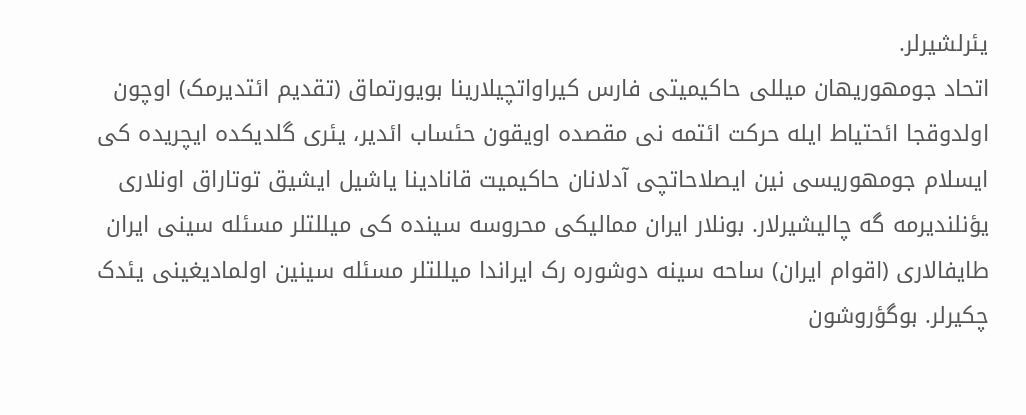یئرلشیرلر.
اتحاد جومهوریهان میللی حاکیمیتی فارس کیراواتچیلارینا بویورتماق (تقدیم ائتدیرمک) اوچون اولدوقجا ائحتیاط ایله حرکت ائتمه نی مقصده اویقون حئساب ائدیر، یئری گلدیکده ایچریده کی ایسلام جومهوریسی نین ایصلاحاتچی آدلانان حاکیمیت قانادینا یاشیل ایشیق توتاراق اونلاری یؤنلندیرمه گه چالیشیرلار. بونلار ایران ممالیکی محروسه سینده کی میللتلر مسئله سینی ایران طایفالاری (اقوام ایران) ساحه سینه دوشوره رک ایراندا میللتلر مسئله سینین اولمادیغینی یئدک چکیرلر. بوگؤروشون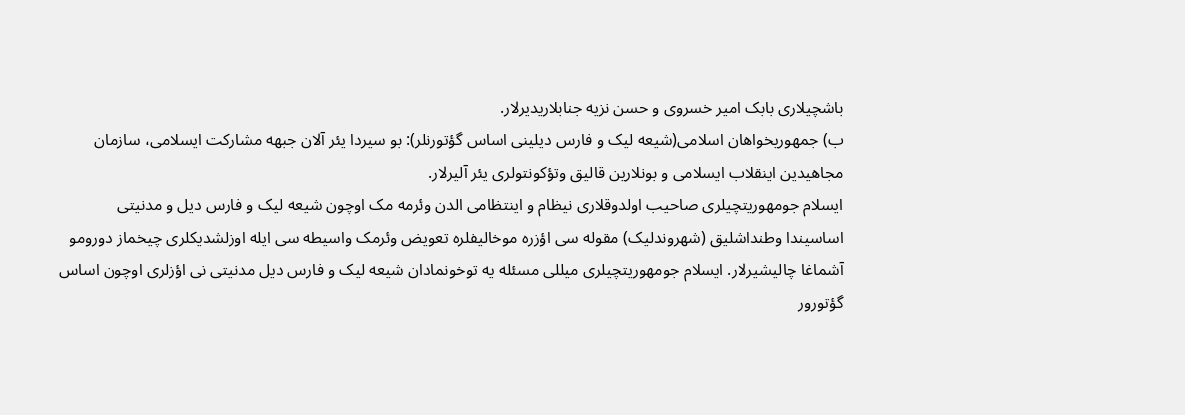باشچیلاری بابک امیر خسروی و حسن نزیه جنابلاریدیرلار.
ب) جمهوریخواهان اسلامی(شیعه لیک و فارس دیلینی اساس گؤتورنلر): بو سیردا یئر آلان جبهه مشارکت ایسلامی، سازمان مجاهیدین اینقلاب ایسلامی و بونلارین قالیق وتؤکونتولری یئر آلیرلار.
ایسلام جومهوریتچیلری صاحیب اولدوقلاری نیظام و اینتظامی الدن وئرمه مک اوچون شیعه لیک و فارس دیل و مدنیتی اساسیندا وطنداشلیق (شهروندلیک) مقوله سی اؤزره موخالیفلره تعویض وئرمک واسیطه سی ایله اوزلشدیکلری چیخماز دورومو آشماغا چالیشیرلار. ایسلام جومهوریتچیلری میللی مسئله یه توخونمادان شیعه لیک و فارس دیل مدنیتی نی اؤزلری اوچون اساس گؤتورور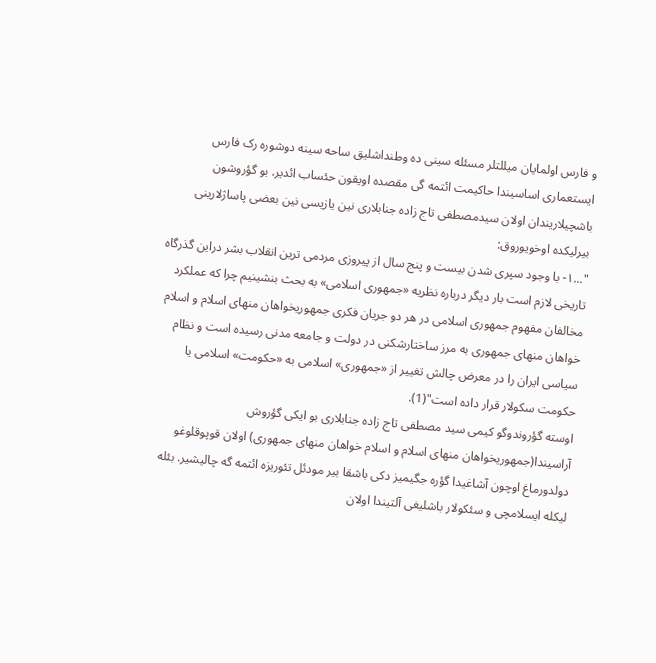و فارس اولمایان میللتلر مسئله سینی ده وطنداشلیق ساحه سینه دوشوره رک فارس ایستعماری اساسیندا حاکیمت ائتمه گی مقصده اویقون حئساب ائدیر. بو گؤروشون باشچیلاریندان اولان سیدمصطفی تاج زاده جنابلاری نین یازیسی نین بعضی پاساژلارینی بیرلیکده اوخویوروق:
"...۱- با وجود سپرى شدن بيست و پنج سال از پيروزى مردمى ترين انقلاب بشر دراين گذرگاه تاريخى لازم است بار ديگر درباره نظريه «جمهورى اسلامى» به بحث بنشينيم چرا كه عملكرد مخالفان مفهوم جمهورى اسلامى در هر دو جريان فكرى جمهوريخواهان منهاى اسلام و اسلام خواهان منهاى جمهورى به مرز ساختارشكنى در دولت و جامعه مدنى رسيده است و نظام سياسى ايران را در معرض چالش تغيير از «جمهورى» اسلامى به «حكومت» اسلامى يا حكومت سكولار قرار داده است"(1).
اوسته گؤروندوگو کیمی سید مصطفی تاج زاده جنابلاری بو ایکی گؤروش آراسیندا(جمهوریخواهان منهای اسلام و اسلام خواهان منهای جمهوری) اولان قوپوقلوغو دولدورماغ اوچون آشاغیدا گؤره جگیمیز دکی باشقا بیر مودئل تئوریزه ائتمه گه چالیشیر. بئله لیکله ایسلامچی و سئکولار باشلیغی آلتیندا اولان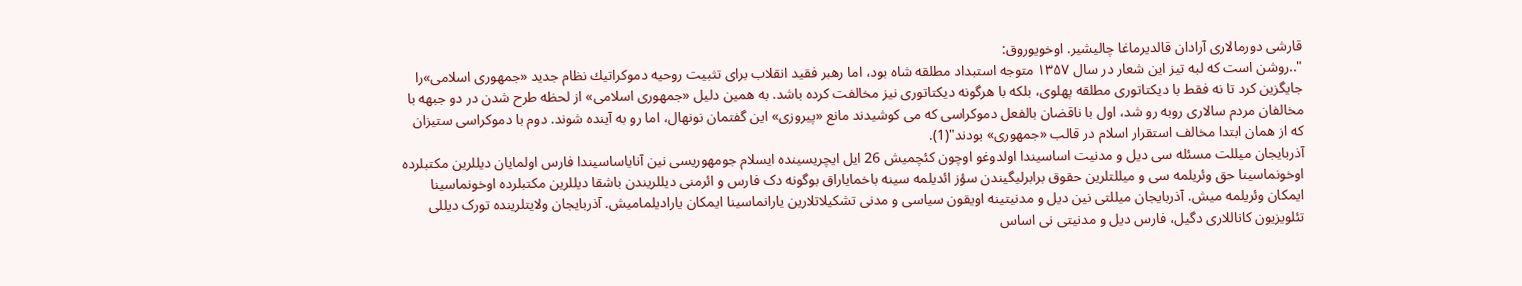قارشی دورمالاری آرادان قالدیرماغا چالیشیر. اوخویوروق:
"..روشن است كه لبه تيز اين شعار در سال ۱۳۵۷ متوجه استبداد مطلقه شاه بود، اما رهبر فقيد انقلاب براى تثبيت روحيه دموكراتيك نظام جديد «جمهورى اسلامى»را جايگزين كرد تا نه فقط با ديكتاتورى مطلقه پهلوى، بلكه با هرگونه ديكتاتورى نيز مخالفت كرده باشد. به همين دليل «جمهورى اسلامى» از لحظه طرح شدن در دو جبهه با مخالفان مردم سالارى روبه رو شد، اول با ناقضان بالفعل دموكراسى كه مى كوشيدند مانع «پيروزى» اين گفتمان نونهال، اما رو به آينده شوند. دوم با دموكراسى ستيزان كه از همان ابتدا مخالف استقرار اسلام در قالب «جمهورى» بودند"(1).
آذربایجان میللت مسئله سی دیل و مدنیت اساسیندا اولدوغو اوچون کئچمیش 26 ایل ایچریسینده ایسلام جومهوریسی نین آنایاساسیندا فارس اولمایان دیللرین مکتبلرده اوخونماسینا حق وئریلمه سی و میللتلرین حقوق برابرلیگیندن سؤز ائدیلمه سینه باخمایاراق بوگونه دک فارس و ائرمنی دیللریندن باشقا دیللرین مکتبلرده اوخونماسینا ایمکان وئریلمه میش. آذربایجان میللتی نین دیل و مدنیتینه اویقون سیاسی و مدنی تشکیلاتلارین یارانماسینا ایمکان یارادیلمامیش. آذربایجان ولایتلرینده تورک دیللی تئلویزیون کاناللاری دگیل، فارس دیل و مدنیتی نی اساس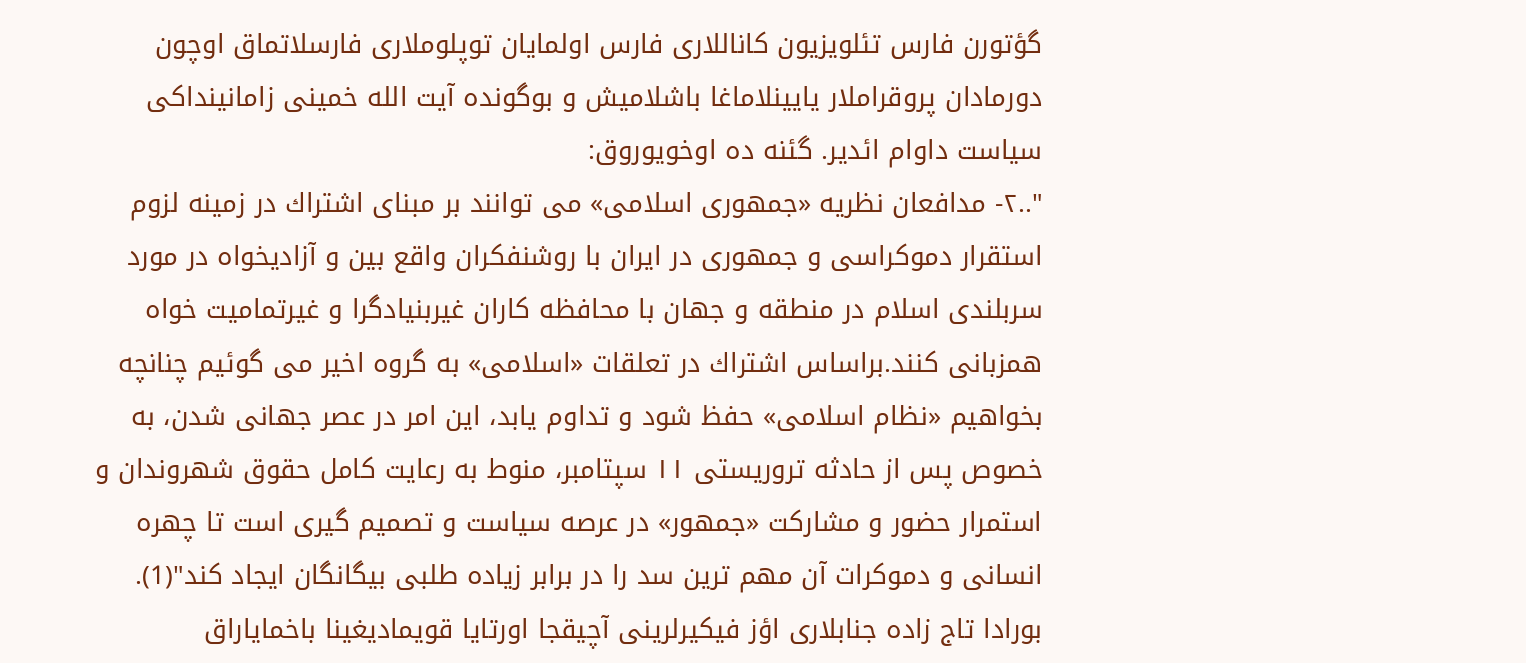گؤتورن فارس تئلویزیون کاناللاری فارس اولمایان توپلوملاری فارسلاتماق اوچون دورمادان پروقراملار یایینلاماغا باشلامیش و بوگونده آیت الله خمینی زامانینداکی سیاست داوام ائدیر. گئنه ده اوخویوروق:
"..۲- مدافعان نظريه «جمهورى اسلامى» مى توانند بر مبناى اشتراك در زمينه لزوم استقرار دموكراسى و جمهورى در ايران با روشنفكران واقع بين و آزاديخواه در مورد سربلندى اسلام در منطقه و جهان با محافظه كاران غيربنيادگرا و غيرتماميت خواه همزبانى كنند.براساس اشتراك در تعلقات «اسلامى» به گروه اخير مى گوئيم چنانچه بخواهيم «نظام اسلامى» حفظ شود و تداوم يابد، اين امر در عصر جهانى شدن، به خصوص پس از حادثه تروريستى ۱۱ سپتامبر، منوط به رعايت كامل حقوق شهروندان و استمرار حضور و مشاركت «جمهور» در عرصه سياست و تصميم گيرى است تا چهره انسانى و دموكرات آن مهم ترين سد را در برابر زياده طلبى بيگانگان ايجاد كند"(1).
بورادا تاج زاده جنابلاری اؤز فیکیرلرینی آچیقجا اورتایا قویمادیغینا باخمایاراق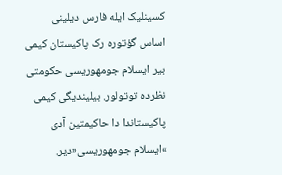کسینلیک ایله فارس دیلینی اساس گؤتوره رک پاکیستان کیمی بیر ایسلام جومهوریسی حکومتی نظرده توتولور. بیلیندیگی کیمی پاکیستاندا دا حاکیمتین آدی »ایسلام جومهوریسی«دیر.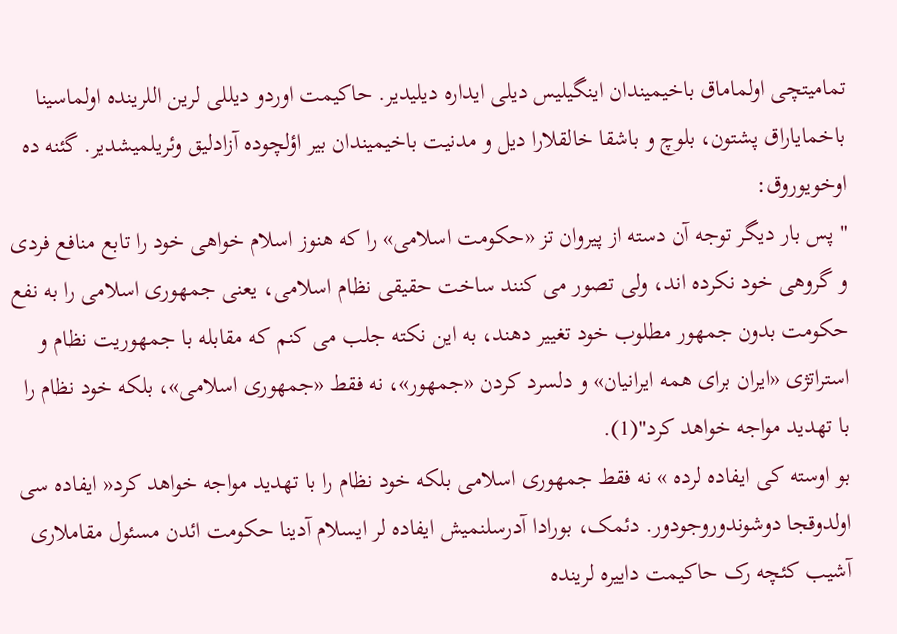تمامیتچی اولماماق باخیمیندان اینگیلیس دیلی ایداره دیلیدیر. حاکیمت اوردو دیللی لرین اللرینده اولماسینا باخمایاراق پشتون، بلوچ و باشقا خالقلارا دیل و مدنیت باخیمیندان بیر اؤلچوده آزادلیق وئریلمیشدیر. گئنه ده اوخویوروق:
" پس بار ديگر توجه آن دسته از پيروان تز «حكومت اسلامى» را كه هنوز اسلام خواهى خود را تابع منافع فردى و گروهى خود نكرده اند، ولى تصور مى كنند ساخت حقيقى نظام اسلامى، يعنى جمهورى اسلامى را به نفع حكومت بدون جمهور مطلوب خود تغيير دهند، به اين نكته جلب مى كنم كه مقابله با جمهوريت نظام و استراتژى «ايران براى همه ايرانيان» و دلسرد كردن «جمهور»، نه فقط «جمهورى اسلامى»، بلكه خود نظام را با تهديد مواجه خواهد كرد"(1).
بو اوسته کی ایفاده لرده » نه فقط جمهوری اسلامی بلکه خود نظام را با تهدید مواجه خواهد کرد« ایفاده سی اولدوقجا دوشوندوروجودور. دئمک، بورادا آدرسلنمیش ایفاده لر ایسلام آدینا حکومت ائدن مسئول مقاملاری آشیب کئچه رک حاکیمت داییره لرینده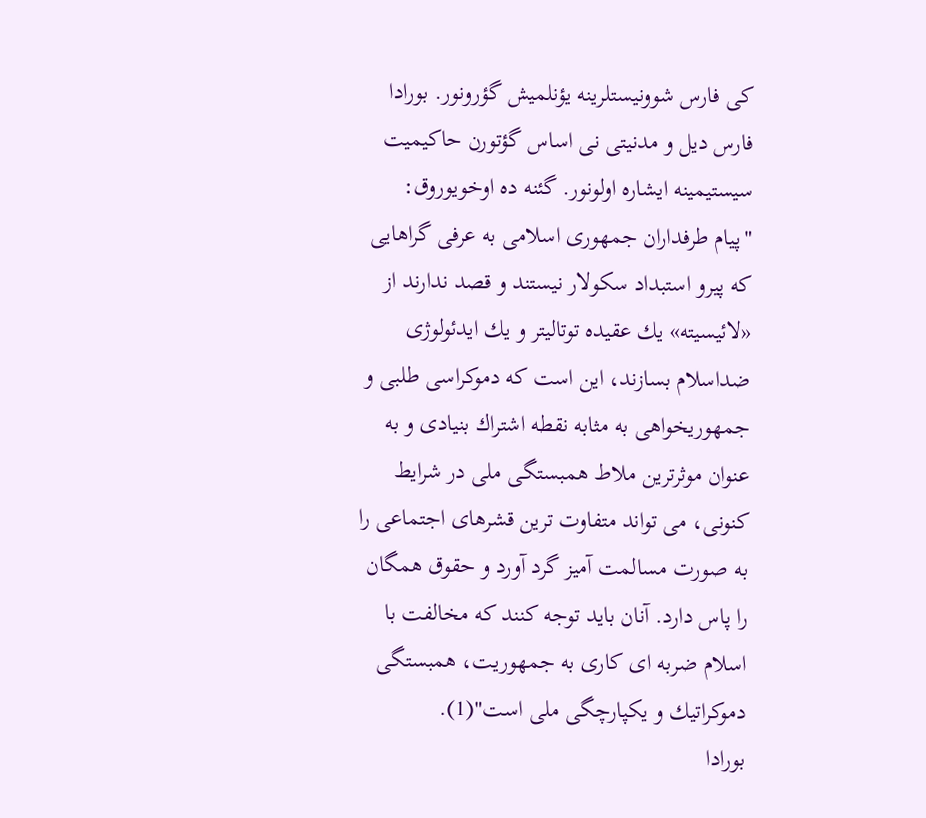کی فارس شوونیستلرینه یؤنلمیش گؤرونور. بورادا فارس دیل و مدنیتی نی اساس گؤتورن حاکیمیت سیستیمینه ایشاره اولونور. گئنه ده اوخویوروق:
"پيام طرفداران جمهورى اسلامى به عرفى گراهايى كه پيرو استبداد سكولار نيستند و قصد ندارند از «لائيسيته» يك عقيده توتاليتر و يك ايدئولوژى ضداسلام بسازند، اين است كه دموكراسى طلبى و جمهوريخواهى به مثابه نقطه اشتراك بنيادى و به عنوان موثرترين ملاط همبستگى ملى در شرايط كنونى، مى تواند متفاوت ترين قشرهاى اجتماعى را به صورت مسالمت آميز گرد آورد و حقوق همگان را پاس دارد. آنان بايد توجه كنند كه مخالفت با اسلام ضربه اى كارى به جمهوريت، همبستگى دموكراتيك و يكپارچگى ملى است"(1).
بورادا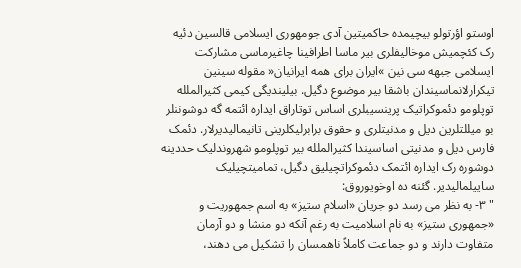اوستو اؤرتولو بیچیمده حاکمیتین آدی جومهوری ایسلامی قالسین دئیه رک کئچمیش موخالیفلری بیر ماسا اطرافینا چاغیرماسی مشارکت ایسلامی جبهه سی نین »ایران برای همه ایرانیان« مقوله سینین تیکرارلانماسیندان باشقا بیر موضوع دگیل. بیلیندیگی کیمی کثیرالملله توپلومو دئموکراتیک پرینسیبلری اساس توتاراق ایداره ائتمه گه دوشوننلر بو میللتلرین دیل و مدنیتلری و حقوق برابرلیکلرینی تانیمالیدیرلار. دئمک فارس دیل و مدنیتی اساسیندا کثیرالملله بیر توپلومو شهروندلیک حددینه دوشوره رک ایداره ائتمک دئموکراتچیلیق دگیل، تمامیتچیلیک ساییلمالیدیر. گئنه ده اوخویوروق:
" ۳- به نظر مى رسد دو جريان «اسلام ستيز» به اسم جمهوريت و «جمهورى ستيز» به نام اسلاميت به رغم آنكه دو منشا و دو آرمان متفاوت دارند و دو جماعت كاملاً ناهمسان را تشكيل مى دهند،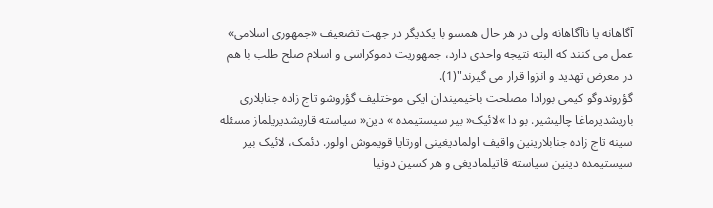آگاهانه يا ناآگاهانه ولى در هر حال همسو با يكديگر در جهت تضعيف «جمهورى اسلامى» عمل مى كنند كه البته نتيجه واحدى دارد، جمهوريت دموكراسى و اسلام صلح طلب با هم در معرض تهديد و انزوا قرار مى گيرند"(1).
گؤروندوگو کیمی بورادا مصلحت باخیمیندان ایکی موختلیف گؤروشو تاج زاده جنابلاری باریشدیرماغا چالیشیر. بو دا »لائیک« بیر سیستیمده » دین« سیاسته قاریشدیریلماز مسئله سینه تاج زاده جنابلارینین واقیف اولمادیغینی اورتایا قویموش اولور. دئمک، لائیک بیر سیستیمده دینین سیاسته قاتیلمادیغی و هر کسین دونیا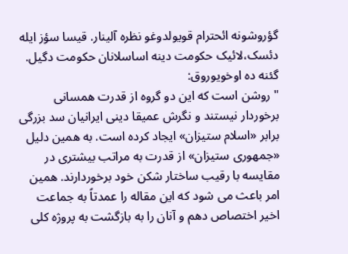گؤروشونه ائحترام قویولدوغو نظره آلینار. قیسا سؤز ایله دئسک،لائیک حکومت دینه اساسلانان حکومت دگیل. گئنه ده اوخویوروق:
"روشن است كه اين دو گروه از قدرت همسانى برخوردار نيستند و نگرش عميقا دينى ايرانيان سد بزرگى برابر «اسلام ستيزان» ايجاد كرده است. به همين دليل «جمهورى ستيزان» از قدرت به مراتب بيشترى در مقايسه با رقيب ساختار شكن خود برخوردارند. همين امر باعث مى شود كه اين مقاله را عمدتاً به جماعت اخير اختصاص دهم و آنان را به بازگشت به پروژه كلى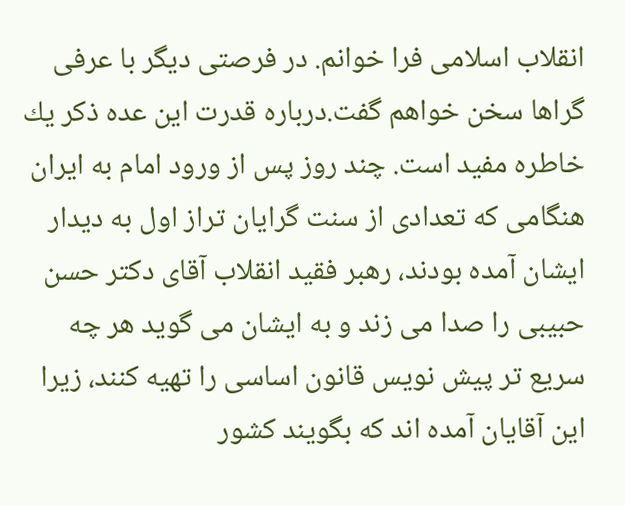انقلاب اسلامى فرا خوانم. در فرصتى ديگر با عرفى گراها سخن خواهم گفت.درباره قدرت اين عده ذكر يك خاطره مفيد است. چند روز پس از ورود امام به ايران هنگامى كه تعدادى از سنت گرايان تراز اول به ديدار ايشان آمده بودند، رهبر فقيد انقلاب آقاى دكتر حسن حبيبى را صدا مى زند و به ايشان مى گويد هر چه سريع تر پيش نويس قانون اساسى را تهيه كنند، زيرا اين آقايان آمده اند كه بگويند كشور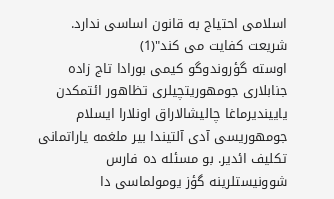اسلامى احتياج به قانون اساسى ندارد. شريعت كفايت مى كند"(1)
اوسته گؤروندوگو کیمی بورادا تاج زاده جنابلاری جومهوریتچیلری تظاهور ائتمکدن یاییندیرماغا چالیشالاراق اونلارا ایسلام جومهوریسی آدی آلتیندا بیر ملغمه یاراتمانی تکلیف ائدیر. بو مسئله ده فارس شوونیستلرینه گؤز یومولماسی دا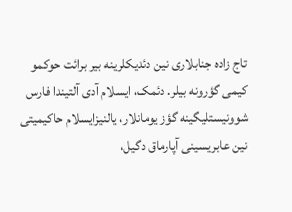تاج زاده جنابلاری نین دئدیکلرینه بیر برائت حوکمو کیمی گؤرونه بیلر. دئمک، ایسلام آدی آلتیندا فارس شوونیستلیگینه گؤز یومانلار، یالنیزایسلام حاکیمیتی نین عابریسینی آپارماق دگیل،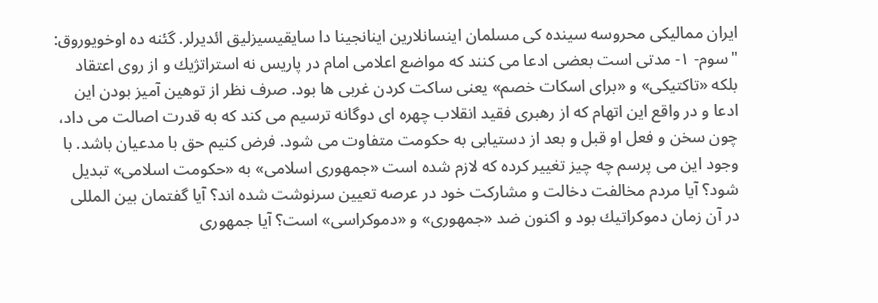ایران ممالیکی محروسه سینده کی مسلمان اینسانلارین اینانجینا دا سایقیسیزلیق ائدیرلر. گئنه ده اوخویوروق:
"سوم- ۱- مدتى است بعضى ادعا مى كنند كه مواضع اعلامى امام در پاريس نه استراتژيك و از روى اعتقاد بلكه «تاكتيكى» و «براى اسكات خصم» يعنى ساكت كردن غربى ها بود. صرف نظر از توهين آميز بودن اين ادعا و در واقع اين اتهام كه از رهبرى فقيد انقلاب چهره اى دوگانه ترسيم مى كند كه به قدرت اصالت مى داد، چون سخن و فعل او قبل و بعد از دستيابى به حكومت متفاوت مى شود. فرض كنيم حق با مدعيان باشد. با وجود اين مى پرسم چه چيز تغيير كرده كه لازم شده است «جمهورى اسلامى» به «حكومت اسلامى» تبديل شود؟ آيا مردم مخالفت دخالت و مشاركت خود در عرصه تعيين سرنوشت شده اند؟ آيا گفتمان بين المللى در آن زمان دموكراتيك بود و اكنون ضد «جمهورى» و «دموكراسى» است؟ آيا جمهورى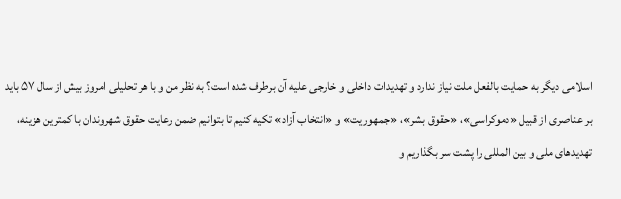اسلامى ديگر به حمايت بالفعل ملت نياز ندارد و تهديدات داخلى و خارجى عليه آن برطرف شده است؟ به نظر من و با هر تحليلى امروز بيش از سال ۵۷ بايد بر عناصرى از قبيل «دموكراسى»، «حقوق بشر»، «جمهوريت» و «انتخاب آزاد» تكيه كنيم تا بتوانيم ضمن رعايت حقوق شهروندان با كمترين هزينه، تهديدهاى ملى و بين المللى را پشت سر بگذاريم و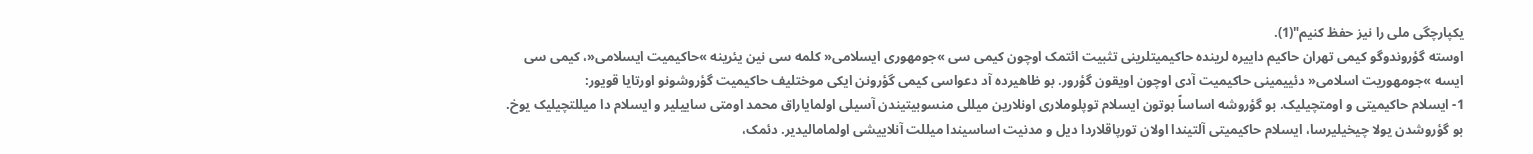يكپارچگى ملى را نيز حفظ كنيم"(1).
اوسته گؤروندوگو کیمی تهران حاکیم داییره لرینده حاکیمیتلرینی تثبیت ائتمک اوچون کیمی سی »جومهوری ایسلامی« کلمه سی نین یئرینه »حاکیمیت ایسلامی«، کیمی سی ایسه »جومهوریت اسلامی« دئییمینی حاکیمیت آدی اوچون اویقون گؤرور. بو ظاهیرده آد دعواسی کیمی گؤرونن ایکی موختلیف حاکیمیت گؤروشونو اورتایا قویور:
1- ایسلام حاکیمیتی و اومتچیلیک. بو گؤروشه اساساً بوتون ایسلام توپلوملاری اونلارین میللی منسوبیتیندن آسیلی اولمایاراق محمد اومتی ساییلیر و ایسلام دا میللتچیلیک یوخ. بو گؤروشدن یولا چیخیلیرسا، ایسلام حاکیمیتی آلتیندا اولان تورپاقلاردا دیل و مدنیت اساسیندا میللت آنلاییشی اولمامالیدیر. دئمک،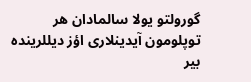گورولتو یولا سالمادان هر توپلومون آیدینلاری اؤز دیللرینده بیر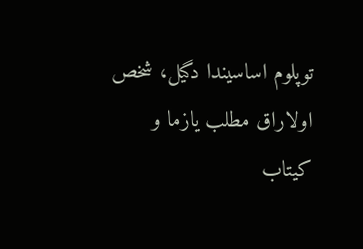توپلوم اساسیندا دگیل، شخص اولاراق مطلب یازما و کیتاب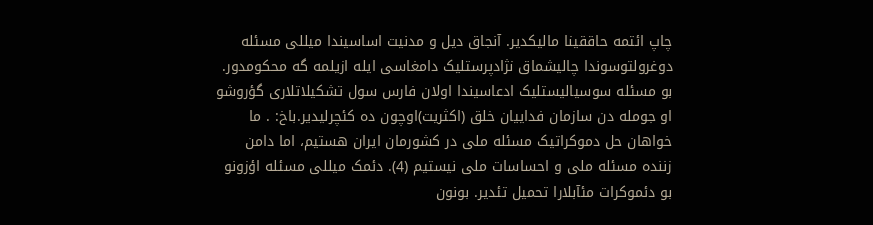چاپ ائتمه حاققینا مالیکدیر. آنجاق دیل و مدنیت اساسیندا میللی مسئله دوغرولتوسوندا چالیشماق نژادپرستلیک دامغاسی ایله ازیلمه گه محکومدور. بو مسئله سوسیالیستلیک ادعاسیندا اولان فارس سول تشکیلاتلاری گؤروشو او جومله دن سازمان فداییان خلق (اکثریت)اوچون ده کئچرلیدیر.باخ: . ما خواهان حل دموکراتيک مسئله ملی در کشورمان ايران هستيم، اما دامن زننده مسئله ملی و احساسات ملی نيستيم (4). دئمک میللی مسئله اؤزونو بو دئموکرات مئآبلارا تحمیل تئدیر. بونون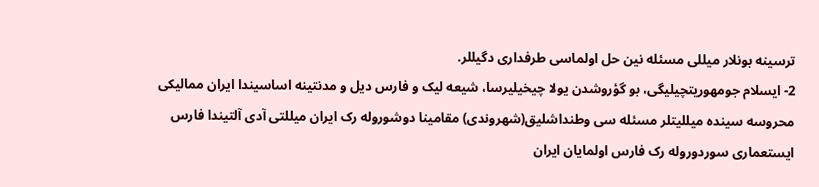ترسینه بونلار میللی مسئله نین حل اولماسی طرفداری دگیللر.
2- ایسلام جومهوریتچیلیگی، بو گؤروشدن یولا چیخیلیرسا، شیعه لیک و فارس دیل و مدنتینه اساسیندا ایران ممالیکی محروسه سینده میللیتلر مسئله سی وطنداشلیق(شهروندی) مقامینا دوشوروله رک ایران میللتی آدی آلتیندا فارس ایستعماری سوردوروله رک فارس اولمایان ایران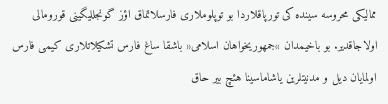ممالیکی محروسه سینده کی تورپاقلاردا بو توپلوملاری فارسلاتماق اؤز گونجللیگینی قورومالی اولاجاقدیر. بو باخیمدان »جمهوریخواهان اسلامی« باشقا ساغ فارس تشکیلاتلاری کیمی فارس اولمایان دیل و مدنیتلرین یاشاماسینا هئچ بیر حاق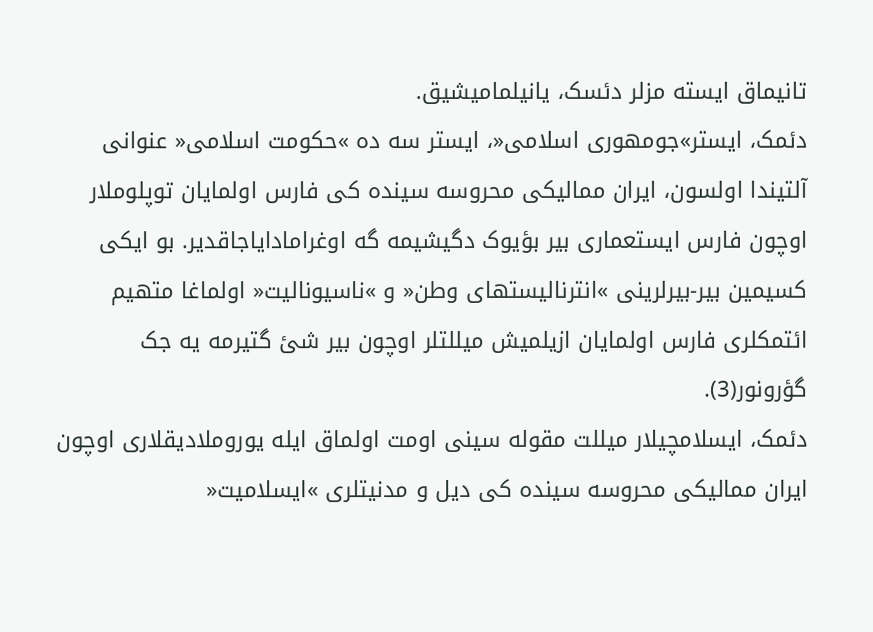تانیماق ایسته مزلر دئسک، یانیلمامیشیق.
دئمک، ایستر»جومهوری اسلامی«، ایستر سه ده »حکومت اسلامی« عنوانی آلتیندا اولسون، ایران ممالیکی محروسه سینده کی فارس اولمایان توپلوملار اوچون فارس ایستعماری بیر بؤیوک دگیشیمه گه اوغرامادایاجاقدیر. بو ایکی کسیمین بیر-بیرلرینی »انترنالیستهای وطن« و »ناسیونالیت« اولماغا متهیم ائتمکلری فارس اولمایان ازیلمیش میللتلر اوچون بیر شئ گتیرمه یه جک گؤرونور(3).
دئمک، ایسلامچیلار میللت مقوله سینی اومت اولماق ایله یوروملادیقلاری اوچون ایران ممالیکی محروسه سینده کی دیل و مدنیتلری »ایسلامیت«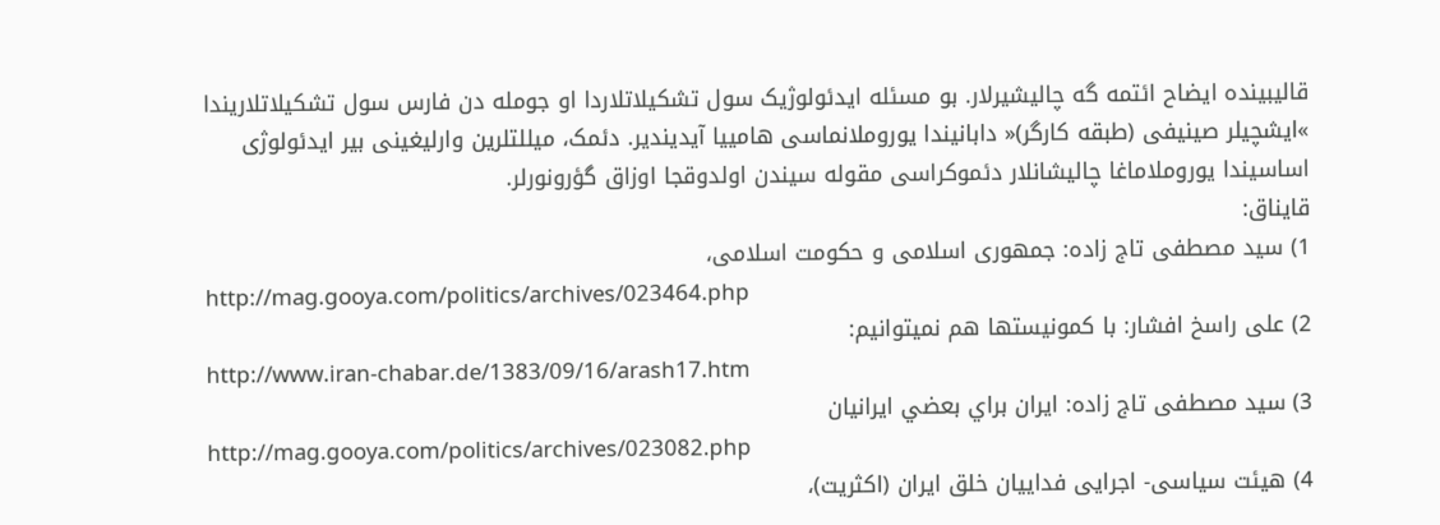قالیبینده ایضاح ائتمه گه چالیشیرلار. بو مسئله ایدئولوژیک سول تشکیلاتلاردا او جومله دن فارس سول تشکیلاتلاریندا »ایشچیلر صینیفی (طبقه کارگر)« دابانیندا یوروملانماسی هامییا آیدیندیر. دئمک، میللتلرین وارلیغینی بیر ایدئولوژی اساسیندا یوروملاماغا چالیشانلار دئموکراسی مقوله سیندن اولدوقجا اوزاق گؤرونورلر.
قایناق:
1) سید مصطفی تاج زاده: جمهورى اسلامى و حكومت اسلامى،
http://mag.gooya.com/politics/archives/023464.php
2) علی راسخ افشار: با کمونیستها هم نمیتوانیم:
http://www.iran-chabar.de/1383/09/16/arash17.htm
3) سید مصطفی تاج زاده: ايران براي بعضي ايرانيان
http://mag.gooya.com/politics/archives/023082.php
4) هیئت سیاسی- اجرایی فداییان خلق ایران (اکثریت)،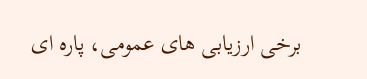برخی ارزیابی های عمومی، پاره ای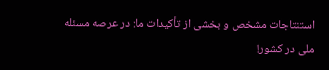استنتاجات مشخص و بخشی از تأکیدات ما: در عرصه مسئله ملی در کشور!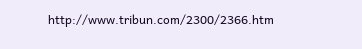http://www.tribun.com/2300/2366.htm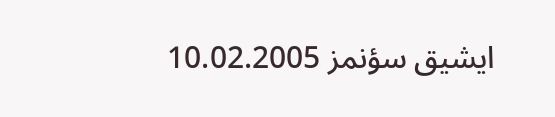ایشیق سؤنمز 10.02.2005